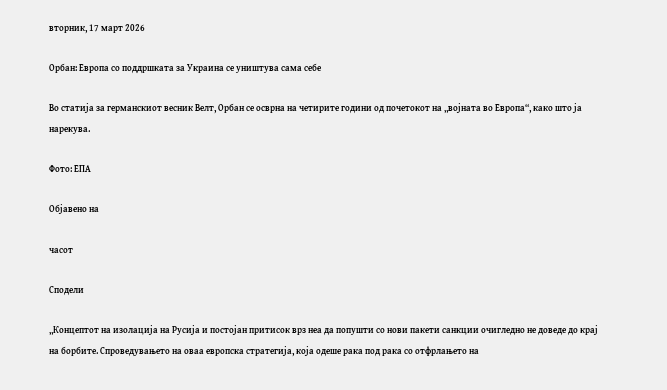вторник, 17 март 2026

Орбан: Европа со поддршката за Украина се уништува сама себе

Во статија за германскиот весник Велт, Орбан се осврна на четирите години од почетокот на „војната во Европа“, како што ја нарекува.

Фото: ЕПА

Објавено на

часот

Сподели

„Концептот на изолација на Русија и постојан притисок врз неа да попушти со нови пакети санкции очигледно не доведе до крај на борбите. Спроведувањето на оваа европска стратегија, која одеше рака под рака со отфрлањето на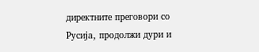директните преговори со Русија, продолжи дури и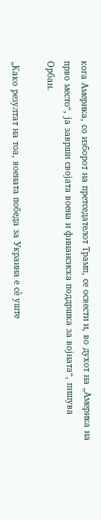кога Америка, со изборот на претседателот Трамп, се освести и, во духот на „Америка на прво место“, ја заврши својата воена и финансиска поддршка за војната“, пишува Орбан.

„Како резултат на тоа, воената победа за Украина е сè уште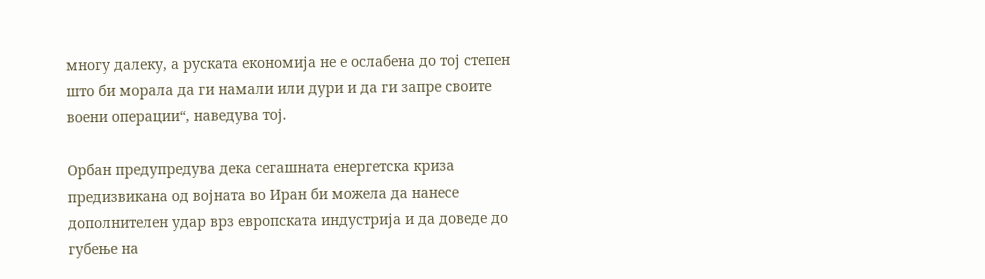многу далеку, а руската економија не е ослабена до тој степен што би морала да ги намали или дури и да ги запре своите воени операции“, наведува тој.

Орбан предупредува дека сегашната енергетска криза предизвикана од војната во Иран би можела да нанесе дополнителен удар врз европската индустрија и да доведе до губење на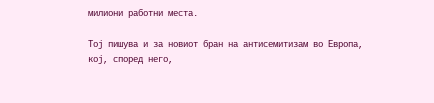милиони работни места.

Тој пишува и за новиот бран на антисемитизам во Европа, кој, според него,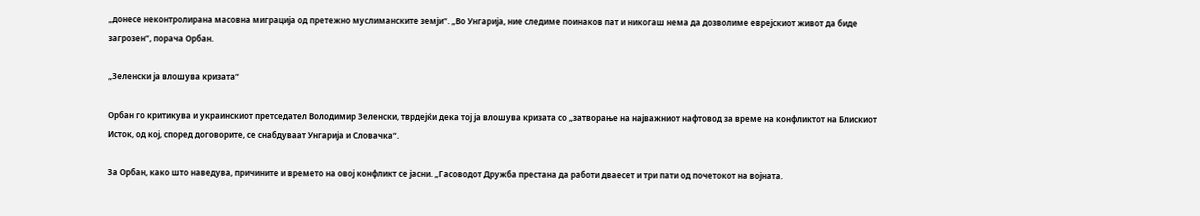„донесе неконтролирана масовна миграција од претежно муслиманските земји“. „Во Унгарија, ние следиме поинаков пат и никогаш нема да дозволиме еврејскиот живот да биде загрозен“, порача Орбан.

„Зеленски ја влошува кризата“

Орбан го критикува и украинскиот претседател Володимир Зеленски, тврдејќи дека тој ја влошува кризата со „затворање на најважниот нафтовод за време на конфликтот на Блискиот Исток, од кој, според договорите, се снабдуваат Унгарија и Словачка“.

За Орбан, како што наведува, причините и времето на овој конфликт се јасни. „Гасоводот Дружба престана да работи дваесет и три пати од почетокот на војната.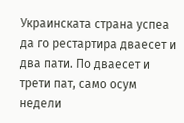Украинската страна успеа да го рестартира дваесет и два пати. По дваесет и трети пат, само осум недели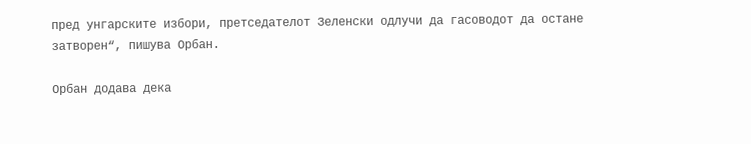пред унгарските избори, претседателот Зеленски одлучи да гасоводот да остане затворен“, пишува Орбан.

Орбан додава дека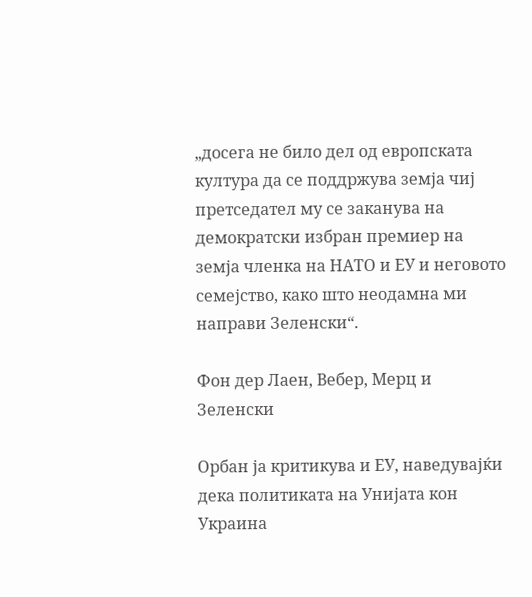„досега не било дел од европската култура да се поддржува земја чиј претседател му се заканува на демократски избран премиер на земја членка на НАТО и ЕУ и неговото семејство, како што неодамна ми направи Зеленски“.

Фон дер Лаен, Вебер, Мерц и Зеленски

Орбан ја критикува и ЕУ, наведувајќи дека политиката на Унијата кон Украина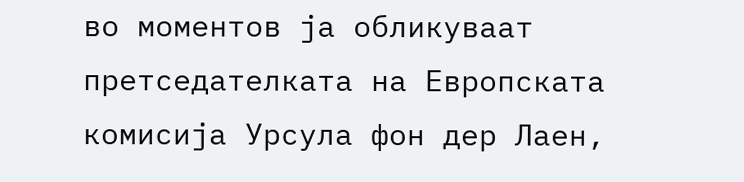во моментов ја обликуваат претседателката на Европската комисија Урсула фон дер Лаен,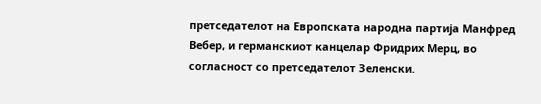претседателот на Европската народна партија Манфред Вебер, и германскиот канцелар Фридрих Мерц, во согласност со претседателот Зеленски.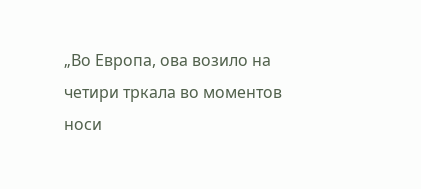„Во Европа, ова возило на четири тркала во моментов носи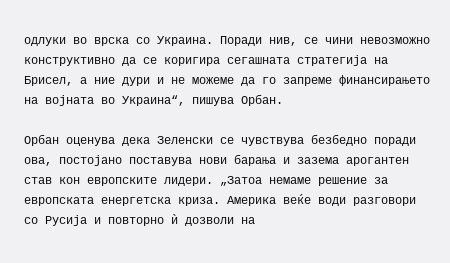одлуки во врска со Украина. Поради нив, се чини невозможно конструктивно да се коригира сегашната стратегија на Брисел, а ние дури и не можеме да го запреме финансирањето на војната во Украина“, пишува Орбан.

Орбан оценува дека Зеленски се чувствува безбедно поради ова, постојано поставува нови барања и зазема арогантен став кон европските лидери. „Затоа немаме решение за европската енергетска криза. Америка веќе води разговори со Русија и повторно ѝ дозволи на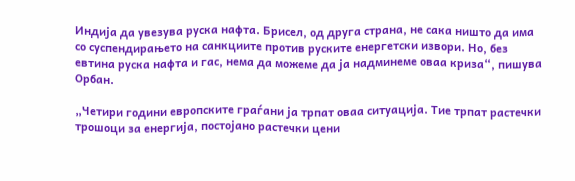Индија да увезува руска нафта. Брисел, од друга страна, не сака ништо да има со суспендирањето на санкциите против руските енергетски извори. Но, без евтина руска нафта и гас, нема да можеме да ја надминеме оваа криза“, пишува Орбан.

„Четири години европските граѓани ја трпат оваа ситуација. Тие трпат растечки трошоци за енергија, постојано растечки цени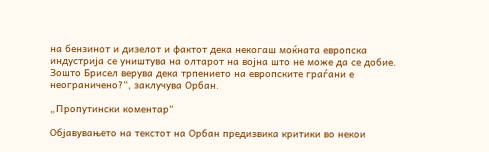на бензинот и дизелот и фактот дека некогаш моќната европска индустрија се уништува на олтарот на војна што не може да се добие. Зошто Брисел верува дека трпението на европските граѓани е неограничено?“, заклучува Орбан.

„Пропутински коментар“

Објавувањето на текстот на Орбан предизвика критики во некои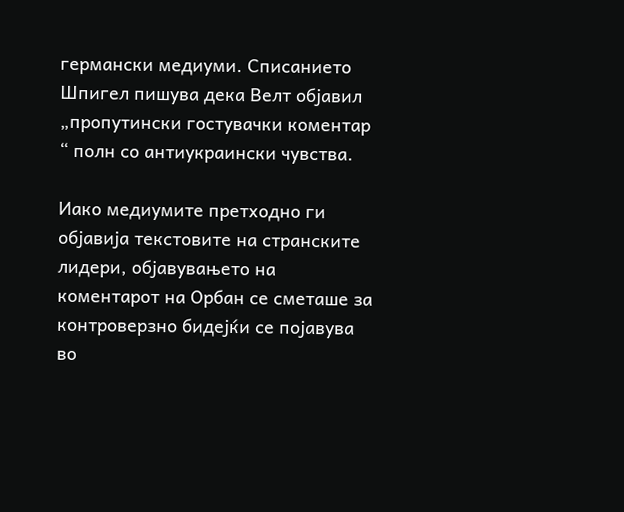германски медиуми. Списанието Шпигел пишува дека Велт објавил „пропутински гостувачки коментар “ полн со антиукраински чувства.

Иако медиумите претходно ги објавија текстовите на странските лидери, објавувањето на коментарот на Орбан се сметаше за контроверзно бидејќи се појавува во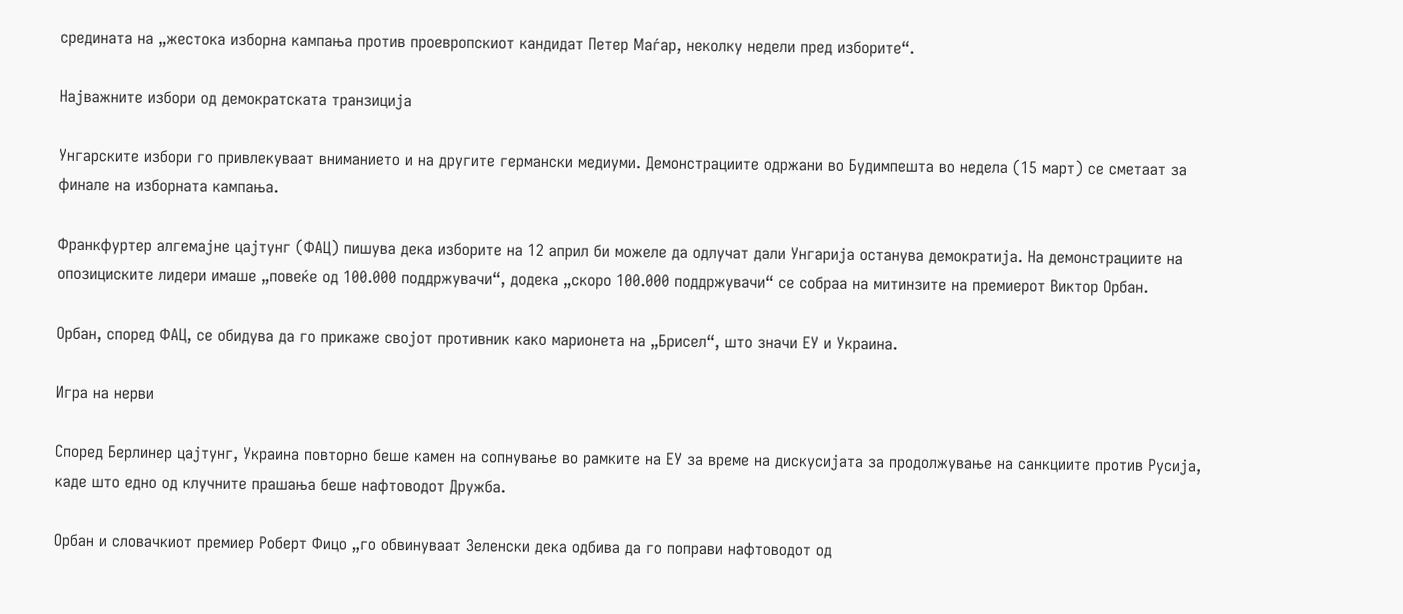средината на „жестока изборна кампања против проевропскиот кандидат Петер Маѓар, неколку недели пред изборите“.

Најважните избори од демократската транзиција

Унгарските избори го привлекуваат вниманието и на другите германски медиуми. Демонстрациите одржани во Будимпешта во недела (15 март) се сметаат за финале на изборната кампања.

Франкфуртер алгемајне цајтунг (ФАЦ) пишува дека изборите на 12 април би можеле да одлучат дали Унгарија останува демократија. На демонстрациите на опозициските лидери имаше „повеќе од 100.000 поддржувачи“, додека „скоро 100.000 поддржувачи“ се собраа на митинзите на премиерот Виктор Орбан.

Орбан, според ФАЦ, се обидува да го прикаже својот противник како марионета на „Брисел“, што значи ЕУ и Украина.

Игра на нерви

Според Берлинер цајтунг, Украина повторно беше камен на сопнување во рамките на ЕУ за време на дискусијата за продолжување на санкциите против Русија, каде што едно од клучните прашања беше нафтоводот Дружба.

Орбан и словачкиот премиер Роберт Фицо „го обвинуваат Зеленски дека одбива да го поправи нафтоводот од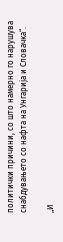политички причини, со што намерно го нарушува снабдувањето со нафта на Унгарија и Словачка“.

„И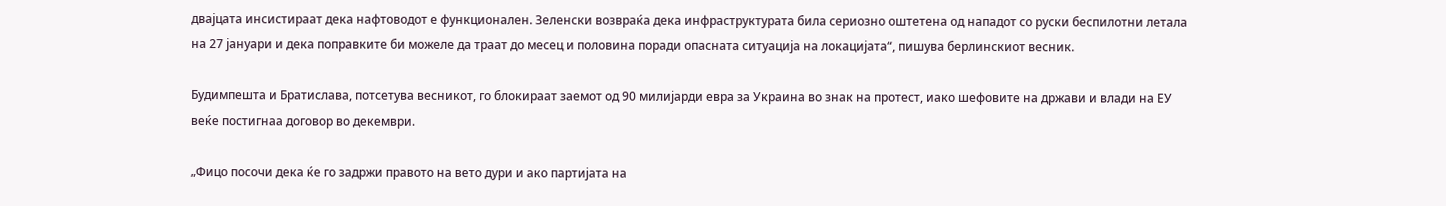двајцата инсистираат дека нафтоводот е функционален. Зеленски возвраќа дека инфраструктурата била сериозно оштетена од нападот со руски беспилотни летала на 27 јануари и дека поправките би можеле да траат до месец и половина поради опасната ситуација на локацијата“, пишува берлинскиот весник.

Будимпешта и Братислава, потсетува весникот, го блокираат заемот од 90 милијарди евра за Украина во знак на протест, иако шефовите на држави и влади на ЕУ веќе постигнаа договор во декември.

„Фицо посочи дека ќе го задржи правото на вето дури и ако партијата на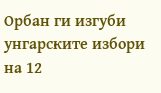Орбан ги изгуби унгарските избори на 12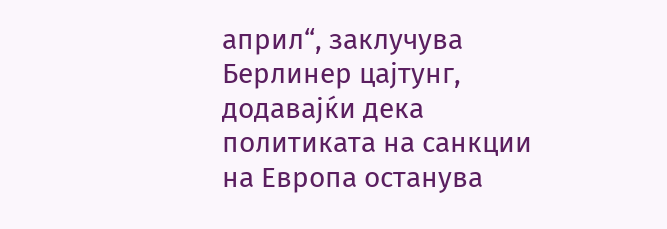април“, заклучува Берлинер цајтунг, додавајќи дека политиката на санкции на Европа останува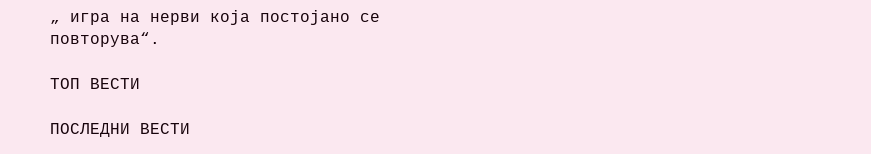„ игра на нерви која постојано се повторува“.

ТОП ВЕСТИ

ПОСЛЕДНИ ВЕСТИ